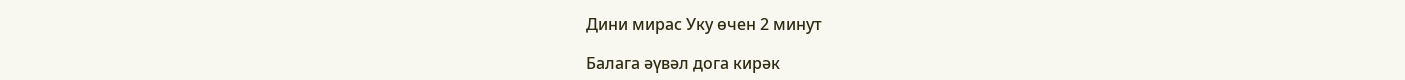Дини мирас Уку өчен 2 минут

Балага әүвәл дога кирәк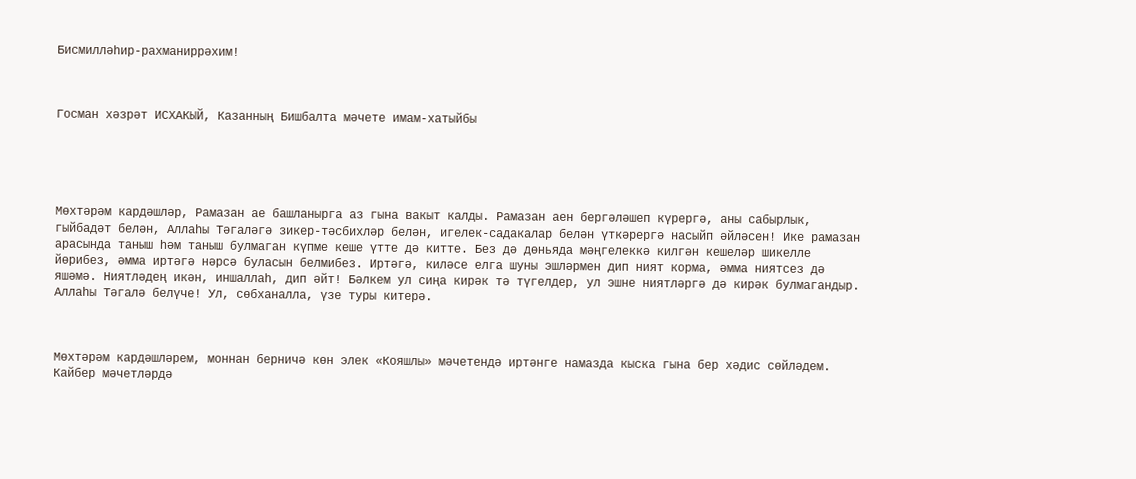Бисмилләһир-рахманиррәхим!



Госман хәзрәт ИСХАКЫЙ, Казанның Бишбалта мәчете имам-хатыйбы





Мөхтәрәм кардәшләр, Рамазан ае башланырга аз гына вакыт калды. Рамазан аен бергәләшеп күрергә, аны сабырлык, гыйбадәт белән, Аллаһы Тәгаләгә зикер-тәсбихләр белән, игелек-садакалар белән үткәрергә насыйп әйләсен! Ике рамазан арасында таныш һәм таныш булмаган күпме кеше үтте дә китте. Без дә дөньяда мәңгелеккә килгән кешеләр шикелле йөрибез, әмма иртәгә нәрсә буласын белмибез. Иртәгә, киләсе елга шуны эшләрмен дип ният корма, әмма ниятсез дә яшәмә. Ниятләдең икән, иншаллаһ, дип әйт! Бәлкем ул сиңа кирәк тә түгелдер, ул эшне ниятләргә дә кирәк булмагандыр. Аллаһы Тәгалә белүче! Ул, сөбханалла, үзе туры китерә.



Мөхтәрәм кардәшләрем, моннан берничә көн элек «Кояшлы» мәчетендә иртәнге намазда кыска гына бер хәдис сөйләдем. Кайбер мәчетләрдә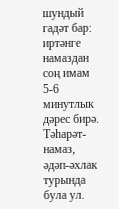шундый гадәт бар: иртәнге намаздан соң имам 5-6 минутлык дәрес бирә. Тәһарәт-намаз, әдәп-әхлак турында була ул.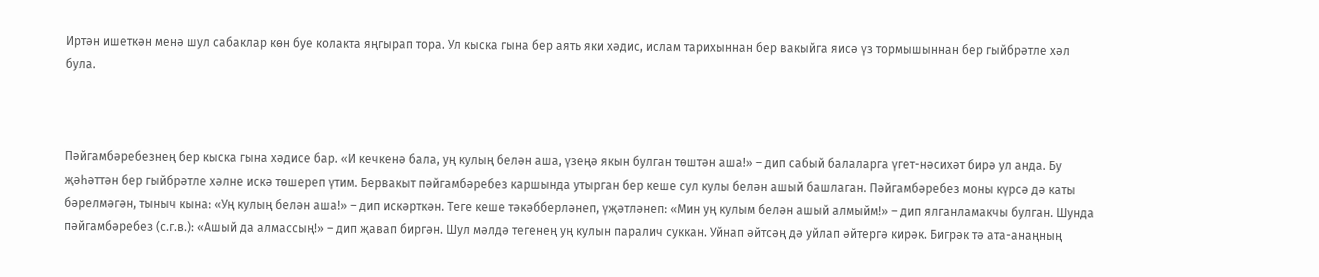Иртән ишеткән менә шул сабаклар көн буе колакта яңгырап тора. Ул кыска гына бер аять яки хәдис, ислам тарихыннан бер вакыйга яисә үз тормышыннан бер гыйбрәтле хәл була.



Пәйгамбәребезнең бер кыска гына хәдисе бар. «И кечкенә бала, уң кулың белән аша, үзеңә якын булган төштән аша!» – дип сабый балаларга үгет-нәсихәт бирә ул анда. Бу җәһәттән бер гыйбрәтле хәлне искә төшереп үтим. Бервакыт пәйгамбәребез каршында утырган бер кеше сул кулы белән ашый башлаган. Пәйгамбәребез моны күрсә дә каты бәрелмәгән, тыныч кына: «Уң кулың белән аша!» – дип искәрткән. Теге кеше тәкәбберләнеп, үҗәтләнеп: «Мин уң кулым белән ашый алмыйм!» – дип ялганламакчы булган. Шунда пәйгамбәребез (с.г.в.): «Ашый да алмассың!» – дип җавап биргән. Шул мәлдә тегенең уң кулын паралич суккан. Уйнап әйтсәң дә уйлап әйтергә кирәк. Бигрәк тә ата-анаңның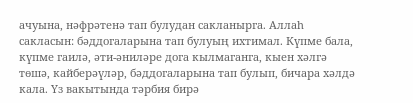ачуына, нәфрәтенә тап булудан сакланырга. Аллаһ сакласын: бәддогаларына тап булуың ихтимал. Күпме бала, күпме гаилә, әти-әниләре дога кылмаганга, кыен хәлгә төшә, кайберәүләр, бәддогаларына тап булып, бичара хәлдә кала. Үз вакытында тәрбия бирә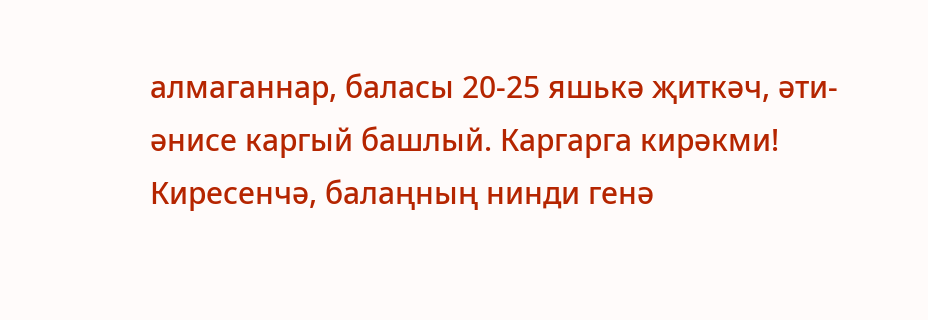алмаганнар, баласы 20-25 яшькә җиткәч, әти-әнисе каргый башлый. Каргарга кирәкми! Киресенчә, балаңның нинди генә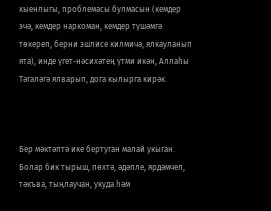кыенлыгы, проблемасы булмасын (кемдер эчә, кемдер наркоман, кемдер түшәмгә төкереп, берни эшлисе килмичә, ялкауланып ята), инде үгет-нәсихәтең үтми икән, Аллаһы Тәгаләгә ялварып, дога кылырга кирәк.



Бер мәктәптә ике бертуган малай укыган. Болар бик тырыш, пөхтә, әдәпле, ярдәмчел, тәкъва, тыңлаучан, укуда һәм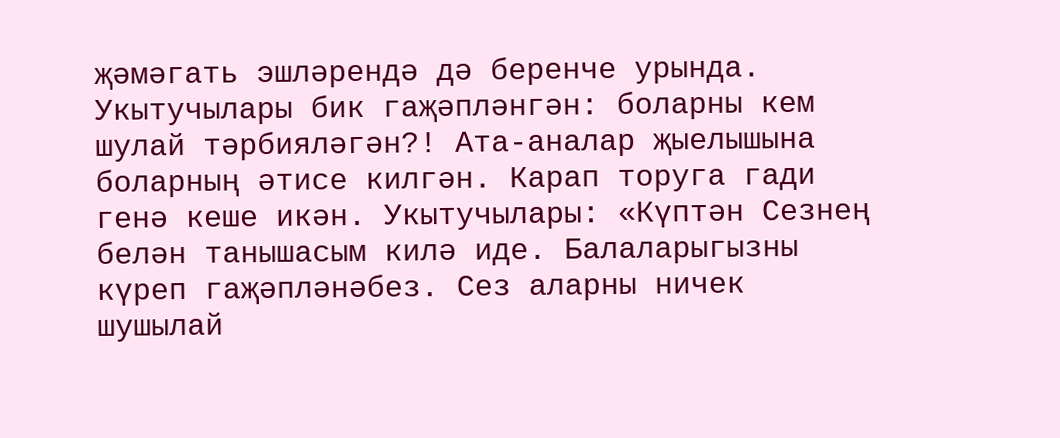җәмәгать эшләрендә дә беренче урында. Укытучылары бик гаҗәпләнгән: боларны кем шулай тәрбияләгән?! Ата-аналар җыелышына боларның әтисе килгән. Карап торуга гади генә кеше икән. Укытучылары: «Күптән Сезнең белән танышасым килә иде. Балаларыгызны күреп гаҗәпләнәбез. Сез аларны ничек шушылай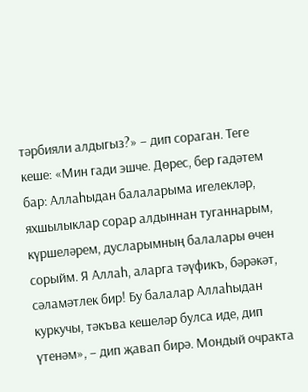тәрбияли алдыгыз?» – дип сораган. Теге кеше: «Мин гади эшче. Дөрес, бер гадәтем бар: Аллаһыдан балаларыма игелекләр, яхшылыклар сорар алдыннан туганнарым, күршеләрем, дусларымның балалары өчен сорыйм. Я Аллаһ, аларга тәүфикъ, бәрәкәт, сәламәтлек бир! Бу балалар Аллаһыдан куркучы, тәкъва кешеләр булса иде, дип үтенәм», – дип җавап бирә. Мондый очракта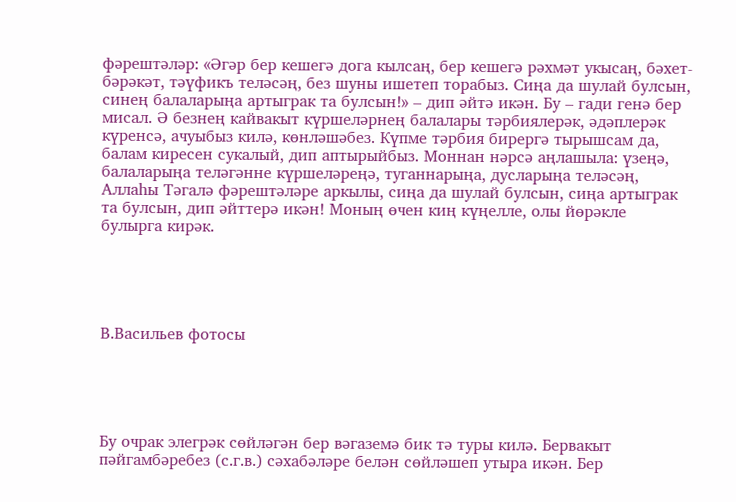фәрештәләр: «Әгәр бер кешегә дога кылсаң, бер кешегә рәхмәт укысаң, бәхет-бәрәкәт, тәүфикъ теләсәң, без шуны ишетеп торабыз. Сиңа да шулай булсын, синең балаларыңа артыграк та булсын!» – дип әйтә икән. Бу – гади генә бер мисал. Ә безнең кайвакыт күршеләрнең балалары тәрбиялерәк, әдәплерәк күренсә, ачуыбыз килә, көнләшәбез. Күпме тәрбия бирергә тырышсам да, балам киресен сукалый, дип аптырыйбыз. Моннан нәрсә аңлашыла: үзеңә, балаларыңа теләгәнне күршеләреңә, туганнарыңа, дусларыңа теләсәң, Аллаһы Тәгалә фәрештәләре аркылы, сиңа да шулай булсын, сиңа артыграк та булсын, дип әйттерә икән! Моның өчен киң күңелле, олы йөрәкле булырга кирәк.





В.Васильев фотосы





Бу очрак элегрәк сөйләгән бер вәгаземә бик тә туры килә. Бервакыт пәйгамбәребез (с.г.в.) сәхабәләре белән сөйләшеп утыра икән. Бер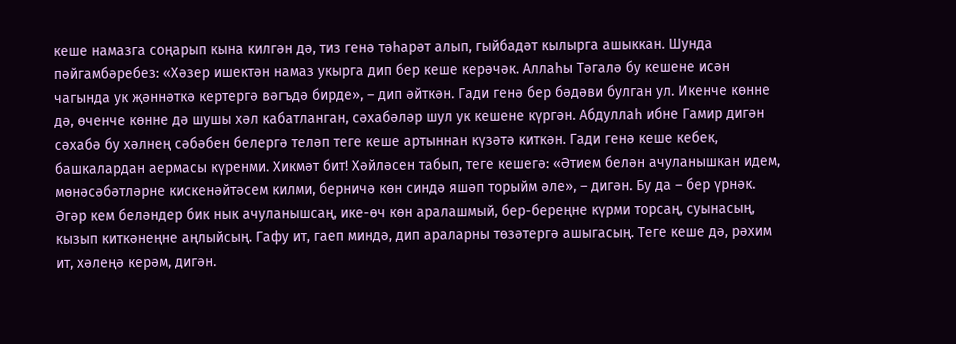кеше намазга соңарып кына килгән дә, тиз генә тәһарәт алып, гыйбадәт кылырга ашыккан. Шунда пәйгамбәребез: «Хәзер ишектән намаз укырга дип бер кеше керәчәк. Аллаһы Тәгалә бу кешене исән чагында ук җәннәткә кертергә вәгъдә бирде», – дип әйткән. Гади генә бер бәдәви булган ул. Икенче көнне дә, өченче көнне дә шушы хәл кабатланган, сәхабәләр шул ук кешене күргән. Абдуллаһ ибне Гамир дигән сәхабә бу хәлнең сәбәбен белергә теләп теге кеше артыннан күзәтә киткән. Гади генә кеше кебек, башкалардан аермасы күренми. Хикмәт бит! Хәйләсен табып, теге кешегә: «Әтием белән ачуланышкан идем, мөнәсәбәтләрне кискенәйтәсем килми, берничә көн синдә яшәп торыйм әле», – дигән. Бу да – бер үрнәк. Әгәр кем беләндер бик нык ачуланышсаң, ике-өч көн аралашмый, бер-береңне күрми торсаң, суынасың, кызып киткәнеңне аңлыйсың. Гафу ит, гаеп миндә, дип араларны төзәтергә ашыгасың. Теге кеше дә, рәхим ит, хәлеңә керәм, дигән.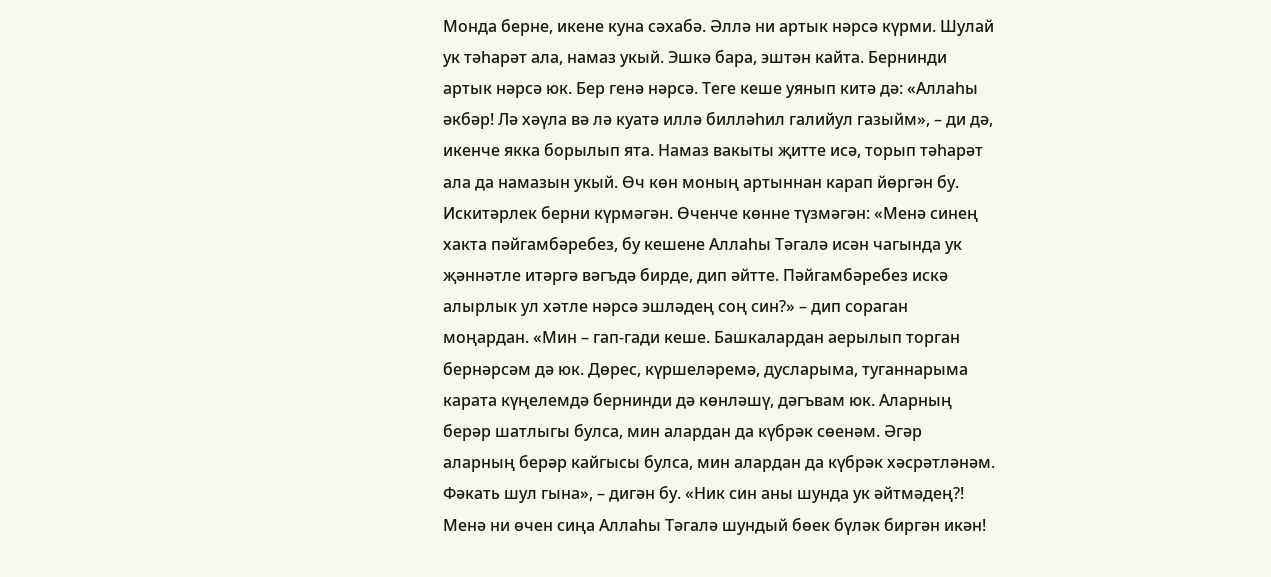Монда берне, икене куна сәхабә. Әллә ни артык нәрсә күрми. Шулай ук тәһарәт ала, намаз укый. Эшкә бара, эштән кайта. Бернинди артык нәрсә юк. Бер генә нәрсә. Теге кеше уянып китә дә: «Аллаһы әкбәр! Лә хәүла вә лә куатә иллә билләһил галийул газыйм», – ди дә, икенче якка борылып ята. Намаз вакыты җитте исә, торып тәһарәт ала да намазын укый. Өч көн моның артыннан карап йөргән бу. Искитәрлек берни күрмәгән. Өченче көнне түзмәгән: «Менә синең хакта пәйгамбәребез, бу кешене Аллаһы Тәгалә исән чагында ук җәннәтле итәргә вәгъдә бирде, дип әйтте. Пәйгамбәребез искә алырлык ул хәтле нәрсә эшләдең соң син?» – дип сораган моңардан. «Мин – гап-гади кеше. Башкалардан аерылып торган бернәрсәм дә юк. Дөрес, күршеләремә, дусларыма, туганнарыма карата күңелемдә бернинди дә көнләшү, дәгъвам юк. Аларның берәр шатлыгы булса, мин алардан да күбрәк сөенәм. Әгәр аларның берәр кайгысы булса, мин алардан да күбрәк хәсрәтләнәм. Фәкать шул гына», – дигән бу. «Ник син аны шунда ук әйтмәдең?! Менә ни өчен сиңа Аллаһы Тәгалә шундый бөек бүләк биргән икән!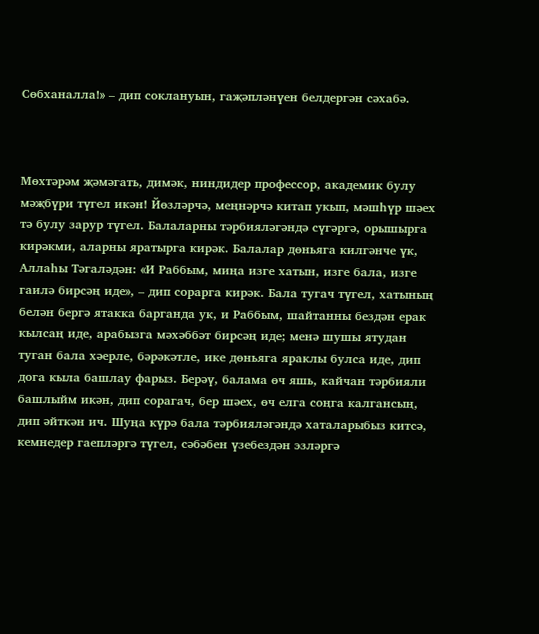Сөбханалла!» – дип соклануын, гаҗәпләнүен белдергән сәхабә.



Мөхтәрәм җәмәгать, димәк, ниндидер профессор, академик булу мәҗбүри түгел икән! Йөзләрчә, меңнәрчә китап укып, мәшһүр шәех тә булу зарур түгел. Балаларны тәрбияләгәндә сүгәргә, орышырга кирәкми, аларны яратырга кирәк. Балалар дөньяга килгәнче үк, Аллаһы Тәгаләдән: «И Раббым, миңа изге хатын, изге бала, изге гаилә бирсәң иде», – дип сорарга кирәк. Бала тугач түгел, хатының белән бергә ятакка барганда ук, и Раббым, шайтанны бездән ерак кылсаң иде, арабызга мәхәббәт бирсәң иде; менә шушы ятудан туган бала хәерле, бәрәкәтле, ике дөньяга яраклы булса иде, дип дога кыла башлау фарыз. Берәү, балама өч яшь, кайчан тәрбияли башлыйм икән, дип сорагач, бер шәех, өч елга соңга калгансың, дип әйткән ич. Шуңа күрә бала тәрбияләгәндә хаталарыбыз китсә, кемнедер гаепләргә түгел, сәбәбен үзебездән эзләргә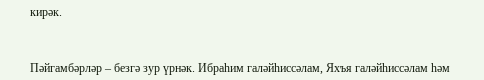кирәк.



Пәйгамбәрләр – безгә зур үрнәк. Ибраһим галәйһиссәлам, Яхъя галәйһиссәлам һәм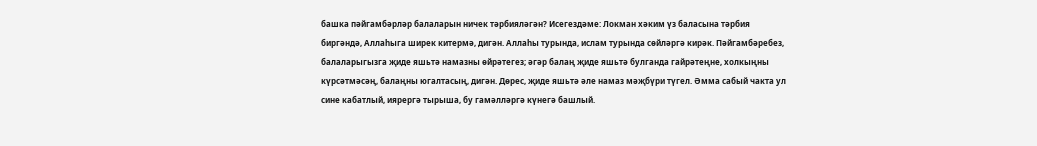башка пәйгамбәрләр балаларын ничек тәрбияләгән? Исегездәме: Локман хәким үз баласына тәрбия биргәндә, Аллаһыга ширек китермә, дигән. Аллаһы турында, ислам турында сөйләргә кирәк. Пәйгамбәребез, балаларыгызга җиде яшьтә намазны өйрәтегез; әгәр балаң җиде яшьтә булганда гайрәтеңне, холкыңны күрсәтмәсәң, балаңны югалтасың, дигән. Дөрес, җиде яшьтә әле намаз мәҗбүри түгел. Әмма сабый чакта ул сине кабатлый, иярергә тырыша, бу гамәлләргә күнегә башлый.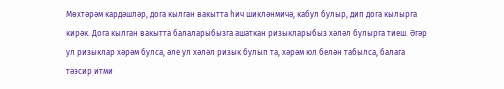Мөхтәрәм кардәшләр, дога кылган вакытта һич шикләнмичә, кабул булыр, дип дога кылырга кирәк. Дога кылган вакытта балаларыбызга ашаткан ризыкларыбыз хәләл булырга тиеш. Әгәр ул ризыклар хәрәм булса, әле ул хәләл ризык булып та, хәрәм юл белән табылса, балага тәэсир итми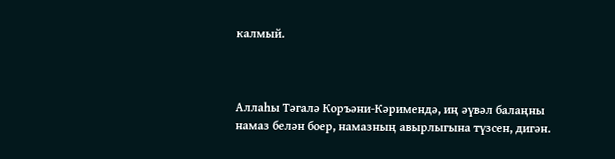калмый.



Аллаһы Тәгалә Коръәни-Кәримендә, иң әүвәл балаңны намаз белән боер, намазның авырлыгына түзсен, дигән.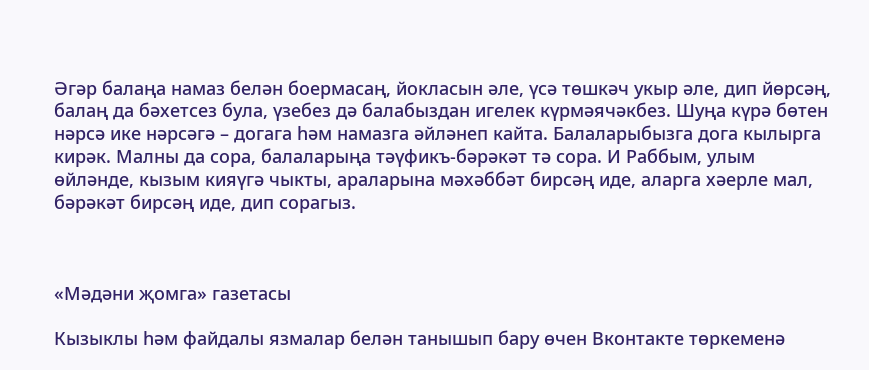Әгәр балаңа намаз белән боермасаң, йокласын әле, үсә төшкәч укыр әле, дип йөрсәң, балаң да бәхетсез була, үзебез дә балабыздан игелек күрмәячәкбез. Шуңа күрә бөтен нәрсә ике нәрсәгә – догага һәм намазга әйләнеп кайта. Балаларыбызга дога кылырга кирәк. Малны да сора, балаларыңа тәүфикъ-бәрәкәт тә сора. И Раббым, улым өйләнде, кызым кияүгә чыкты, араларына мәхәббәт бирсәң иде, аларга хәерле мал, бәрәкәт бирсәң иде, дип сорагыз.



«Мәдәни җомга» газетасы

Кызыклы һәм файдалы язмалар белән танышып бару өчен Вконтакте төркеменә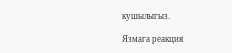кушылыгыз.

Язмага реакция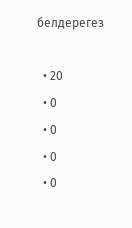белдерегез

  • 20
  • 0
  • 0
  • 0
  • 0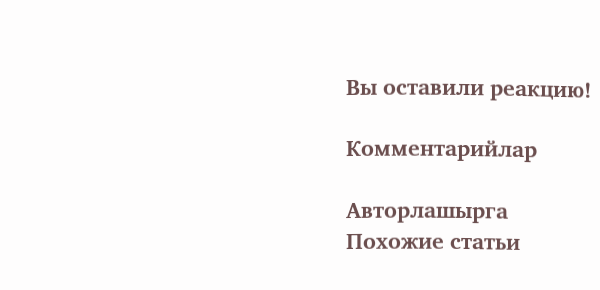Вы оставили реакцию!

Комментарийлар

Авторлашырга
Похожие статьи